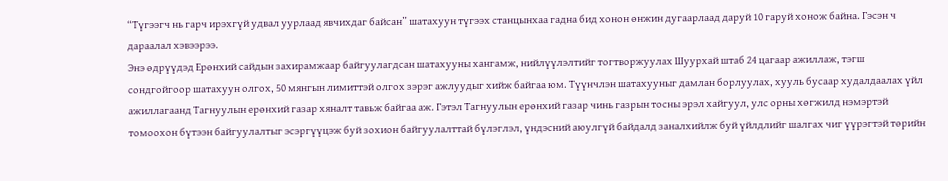“Түгээгч нь гарч ирэхгүй удвал уурлаад явчихдаг байсан” шатахуун түгээх станцынхаа гадна бид хонон өнжин дугаарлаад даруй 10 гаруй хонож байна. Гэсэн ч дараалал хэвээрээ.
Энэ өдрүүдэд Ерөнхий сайдын захирамжаар байгуулагдсан шатахууны хангамж, нийлүүлэлтийг тогтворжуулах Шуурхай штаб 24 цагаар ажиллаж, тэгш сондгойгоор шатахуун олгох, 50 мянгын лимиттэй олгох зэрэг ажлуудыг хийж байгаа юм. Түүнчлэн шатахууныг дамлан борлуулах, хууль бусаар худалдаалах үйл ажиллагаанд Тагнуулын ерөнхий газар хяналт тавьж байгаа аж. Гэтэл Тагнуулын ерөнхий газар чинь газрын тосны эрэл хайгуул, улс орны хөгжилд нэмэртэй томоохон бүтээн байгуулалтыг эсэргүүцэж буй зохион байгуулалттай бүлэглэл, үндэсний аюулгүй байдалд заналхийлж буй үйлдлийг шалгах чиг үүрэгтэй төрийн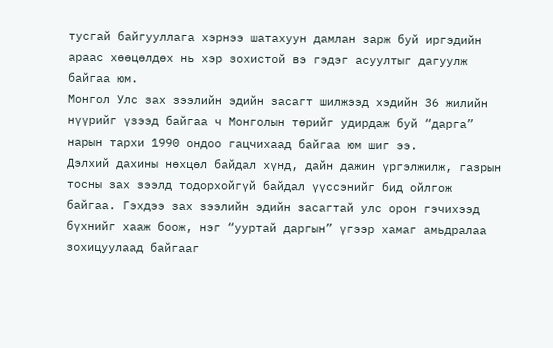тусгай байгууллага хэрнээ шатахуун дамлан зарж буй иргэдийн араас хөөцөлдөх нь хэр зохистой вэ гэдэг асуултыг дагуулж байгаа юм.
Монгол Улс зах зээлийн эдийн засагт шилжээд хэдийн 36 жилийн нүүрийг үзээд байгаа ч Монголын төрийг удирдаж буй “дарга” нарын тархи 1990 ондоо гацчихаад байгаа юм шиг ээ.
Дэлхий дахины нөхцөл байдал хүнд, дайн дажин үргэлжилж, газрын тосны зах зээлд тодорхойгүй байдал үүссэнийг бид ойлгож байгаа. Гэхдээ зах зээлийн эдийн засагтай улс орон гэчихээд бүхнийг хааж боож, нэг “ууртай даргын” үгээр хамаг амьдралаа зохицуулаад байгааг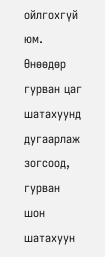ойлгохгүй юм. Өнөөдөр гурван цаг шатахуунд дугаарлаж зогсоод, гурван шон шатахуун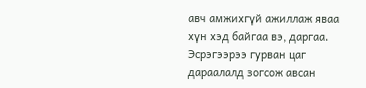авч амжихгүй ажиллаж яваа хүн хэд байгаа вэ, даргаа. Эсрэгээрээ гурван цаг дараалалд зогсож авсан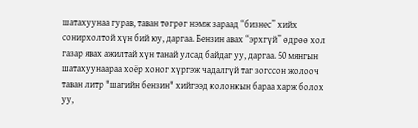шатахуунаа гурав, таван төгрөг нэмж зараад “бизнес” хийх сонирхолтой хүн бий юу, даргаа. Бензин авах “эрхгүй” өдрөө хол газар явах ажилтай хүн танай улсад байдаг уу, даргаа. 50 мянгын шатахуунаараа хоёр хоног хүргэж чадалгүй таг зогссон жолооч таван литр "шагийн бензин" хийгээд колонкын бараа харж болох уу,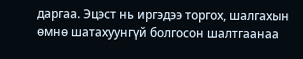даргаа. Эцэст нь иргэдээ торгох, шалгахын өмнө шатахуунгүй болгосон шалтгаанаа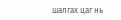шалгах цаг нь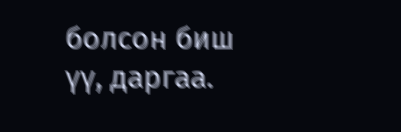болсон биш үү, даргаа.